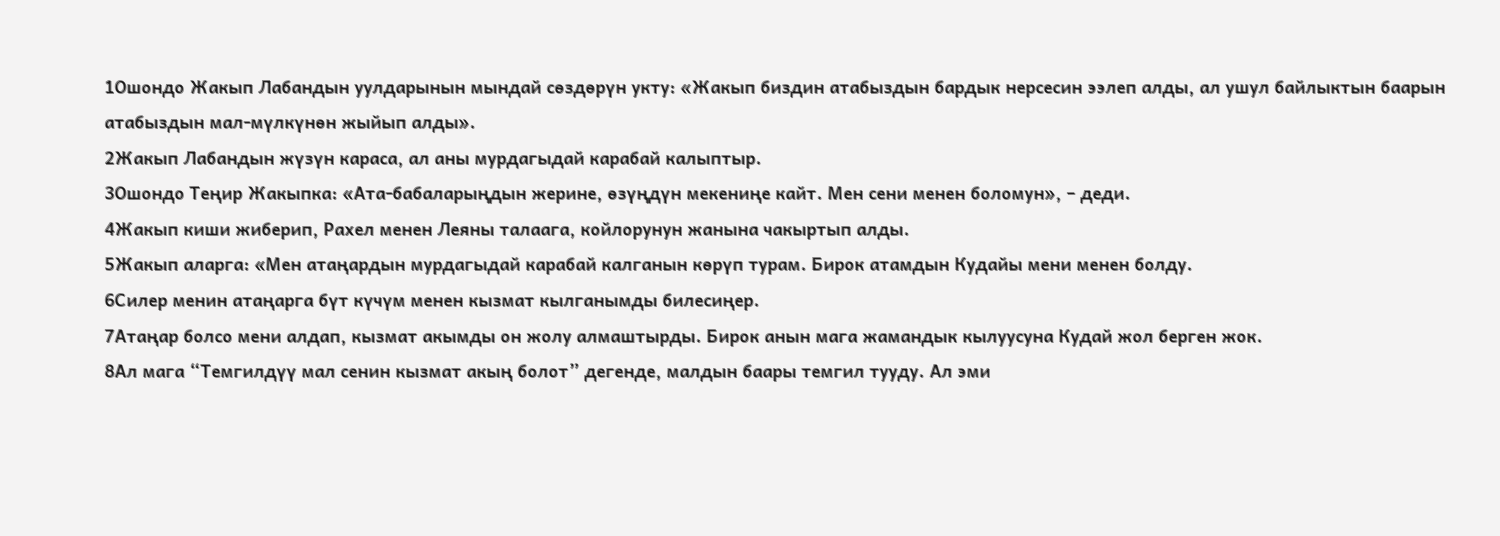1Ошондо Жакып Лабандын уулдарынын мындай сөздөрүн укту: «Жакып биздин атабыздын бардык нерсесин ээлеп алды, ал ушул байлыктын баарын атабыздын мал-мүлкүнөн жыйып алды».
2Жакып Лабандын жүзүн караса, ал аны мурдагыдай карабай калыптыр.
3Ошондо Теңир Жакыпка: «Ата-бабаларыңдын жерине, өзүңдүн мекениңе кайт. Мен сени менен боломун», – деди.
4Жакып киши жиберип, Рахел менен Леяны талаага, койлорунун жанына чакыртып алды.
5Жакып аларга: «Мен атаңардын мурдагыдай карабай калганын көрүп турам. Бирок атамдын Кудайы мени менен болду.
6Силер менин атаңарга бүт күчүм менен кызмат кылганымды билесиңер.
7Атаңар болсо мени алдап, кызмат акымды он жолу алмаштырды. Бирок анын мага жамандык кылуусуна Кудай жол берген жок.
8Ал мага “Темгилдүү мал сенин кызмат акың болот” дегенде, малдын баары темгил тууду. Ал эми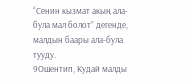“Сенин кызмат акың ала-була мал болот” дегенде, малдын баары ала-була тууду.
9Ошентип, Кудай малды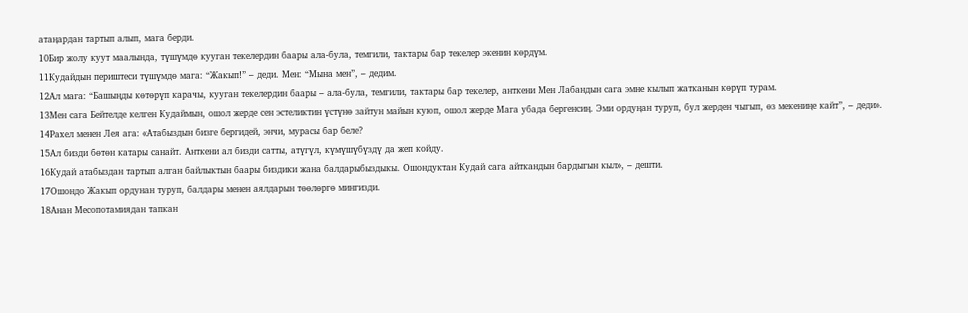атаңардан тартып алып, мага берди.
10Бир жолу куут маалында, түшүмдө кууган текелердин баары ала-була, темгили, тактары бар текелер экенин көрдүм.
11Кудайдын периштеси түшүмдө мага: “Жакып!” – деди. Мен: “Мына мен”, – дедим.
12Ал мага: “Башыңды көтөрүп карачы, кууган текелердин баары – ала-була, темгили, тактары бар текелер, анткени Мен Лабандын сага эмне кылып жатканын көрүп турам.
13Мен сага Бейтелде келген Кудаймын, ошол жерде сен эстеликтин үстүнө зайтун майын куюп, ошол жерде Мага убада бергенсиң. Эми ордуңан туруп, бул жерден чыгып, өз мекениңе кайт”, – деди».
14Рахел менен Лея ага: «Атабыздын бизге бергидей, энчи, мурасы бар беле?
15Ал бизди бөтөн катары санайт. Анткени ал бизди сатты, атүгүл, күмүшүбүздү да жеп койду.
16Кудай атабыздан тартып алган байлыктын баары биздики жана балдарыбыздыкы. Ошондуктан Кудай сага айткандын бардыгын кыл», – дешти.
17Ошондо Жакып ордунан туруп, балдары менен аялдарын төөлөргө мингизди.
18Анан Месопотамиядан тапкан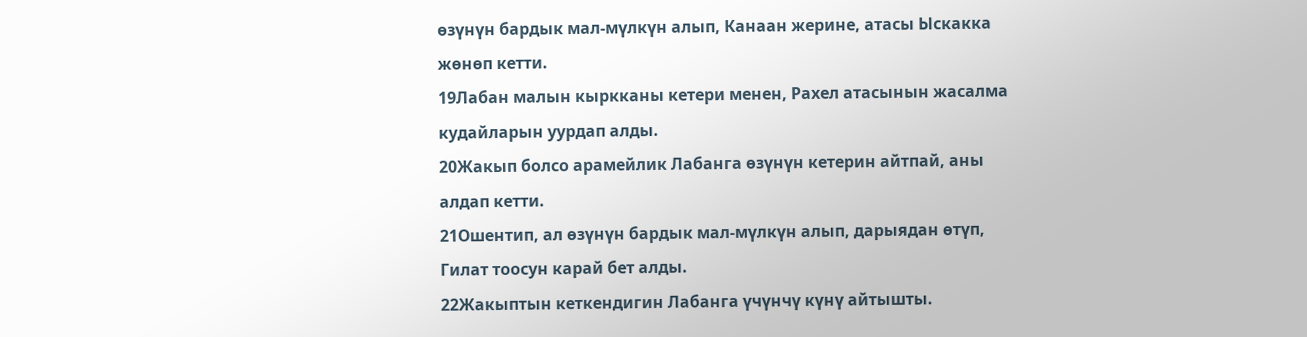өзүнүн бардык мал-мүлкүн алып, Канаан жерине, атасы Ыскакка жөнөп кетти.
19Лабан малын кыркканы кетери менен, Рахел атасынын жасалма кудайларын уурдап алды.
20Жакып болсо арамейлик Лабанга өзүнүн кетерин айтпай, аны алдап кетти.
21Ошентип, ал өзүнүн бардык мал-мүлкүн алып, дарыядан өтүп, Гилат тоосун карай бет алды.
22Жакыптын кеткендигин Лабанга үчүнчү күнү айтышты.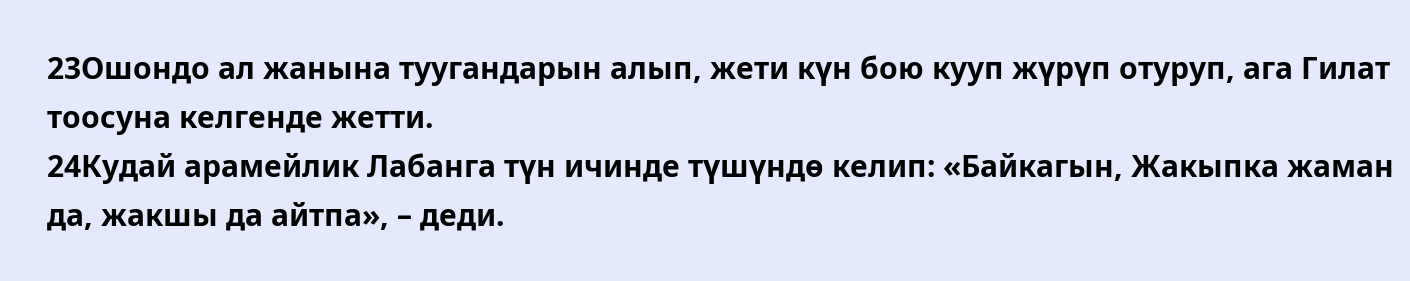23Ошондо ал жанына туугандарын алып, жети күн бою кууп жүрүп отуруп, ага Гилат тоосуна келгенде жетти.
24Кудай арамейлик Лабанга түн ичинде түшүндө келип: «Байкагын, Жакыпка жаман да, жакшы да айтпа», – деди.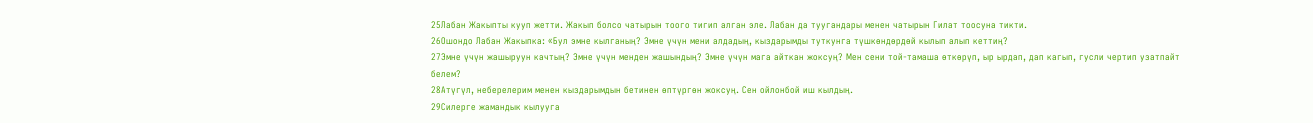25Лабан Жакыпты кууп жетти. Жакып болсо чатырын тоого тигип алган эле. Лабан да туугандары менен чатырын Гилат тоосуна тикти.
26Ошондо Лабан Жакыпка: «Бул эмне кылганың? Эмне үчүн мени алдадың, кыздарымды туткунга түшкөндөрдөй кылып алып кеттиң?
27Эмне үчүн жашыруун качтың? Эмне үчүн менден жашындың? Эмне үчүн мага айткан жоксуң? Мен сени той-тамаша өткөрүп, ыр ырдап, дап кагып, гусли чертип узатпайт белем?
28Атүгүл, неберелерим менен кыздарымдын бетинен өптүргөн жоксуң. Сен ойлонбой иш кылдың.
29Силерге жамандык кылууга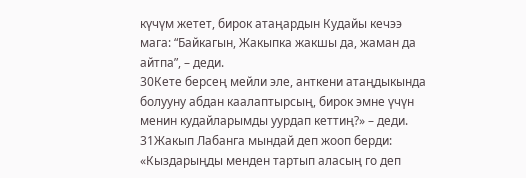күчүм жетет, бирок атаңардын Кудайы кечээ мага: “Байкагын, Жакыпка жакшы да, жаман да айтпа”, – деди.
30Кете берсең мейли эле, анткени атаңдыкында болууну абдан каалаптырсың, бирок эмне үчүн менин кудайларымды уурдап кеттиң?» – деди.
31Жакып Лабанга мындай деп жооп берди: «Кыздарыңды менден тартып аласың го деп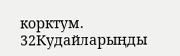корктум.
32Кудайларыңды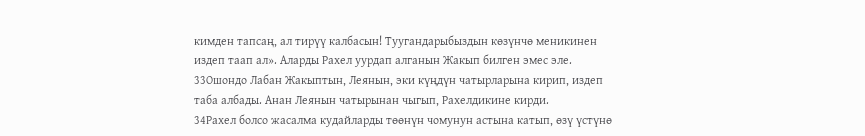кимден тапсаң, ал тирүү калбасын! Туугандарыбыздын көзүнчө меникинен издеп таап ал». Аларды Рахел уурдап алганын Жакып билген эмес эле.
33Ошондо Лабан Жакыптын, Леянын, эки күңдүн чатырларына кирип, издеп таба албады. Анан Леянын чатырынан чыгып, Рахелдикине кирди.
34Рахел болсо жасалма кудайларды төөнүн чомунун астына катып, өзү үстүнө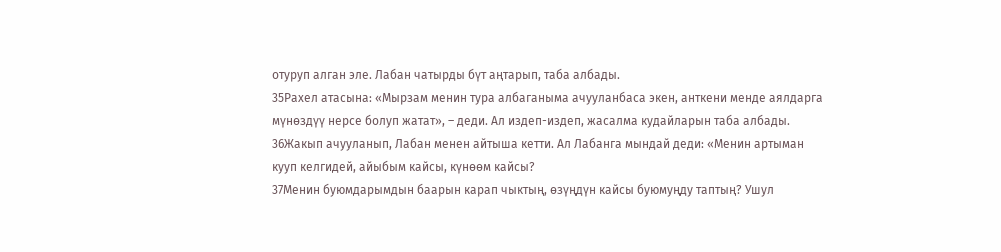отуруп алган эле. Лабан чатырды бүт аңтарып, таба албады.
35Рахел атасына: «Мырзам менин тура албаганыма ачууланбаса экен, анткени менде аялдарга мүнөздүү нерсе болуп жатат», – деди. Ал издеп-издеп, жасалма кудайларын таба албады.
36Жакып ачууланып, Лабан менен айтыша кетти. Ал Лабанга мындай деди: «Менин артыман кууп келгидей, айыбым кайсы, күнөөм кайсы?
37Менин буюмдарымдын баарын карап чыктың, өзүңдүн кайсы буюмуңду таптың? Ушул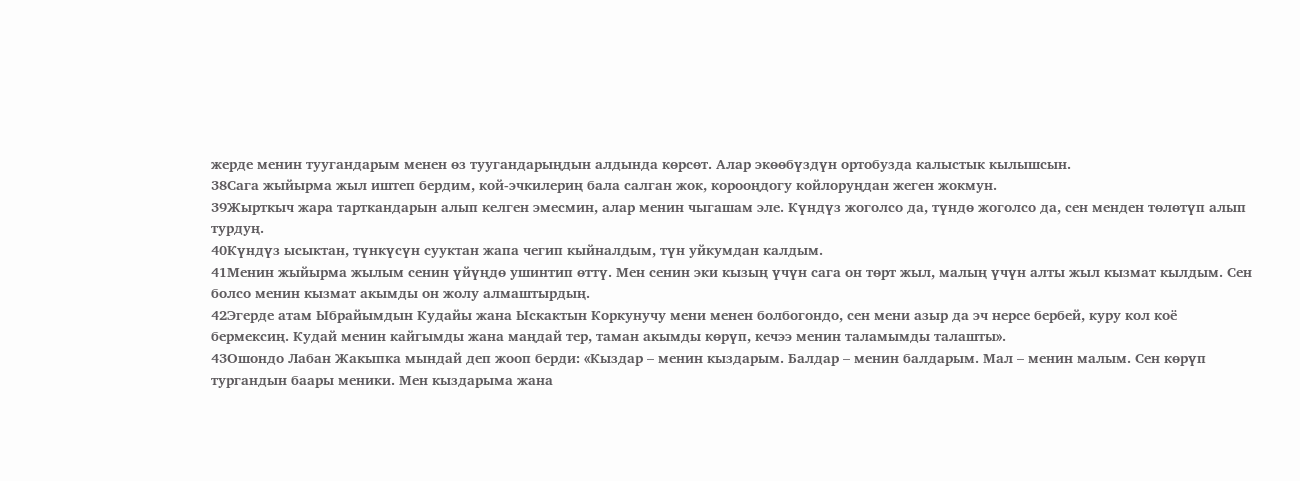жерде менин туугандарым менен өз туугандарыңдын алдында көрсөт. Алар экөөбүздүн ортобузда калыстык кылышсын.
38Сага жыйырма жыл иштеп бердим, кой-эчкилериң бала салган жок, корооңдогу койлоруңдан жеген жокмун.
39Жырткыч жара тарткандарын алып келген эмесмин, алар менин чыгашам эле. Күндүз жоголсо да, түндө жоголсо да, сен менден төлөтүп алып турдуң.
40Күндүз ысыктан, түнкүсүн сууктан жапа чегип кыйналдым, түн уйкумдан калдым.
41Менин жыйырма жылым сенин үйүңдө ушинтип өттү. Мен сенин эки кызың үчүн сага он төрт жыл, малың үчүн алты жыл кызмат кылдым. Сен болсо менин кызмат акымды он жолу алмаштырдың.
42Эгерде атам Ыбрайымдын Кудайы жана Ыскактын Коркунучу мени менен болбогондо, сен мени азыр да эч нерсе бербей, куру кол коё бермексиң. Кудай менин кайгымды жана маңдай тер, таман акымды көрүп, кечээ менин таламымды талашты».
43Ошондо Лабан Жакыпка мындай деп жооп берди: «Кыздар – менин кыздарым. Балдар – менин балдарым. Мал – менин малым. Сен көрүп тургандын баары меники. Мен кыздарыма жана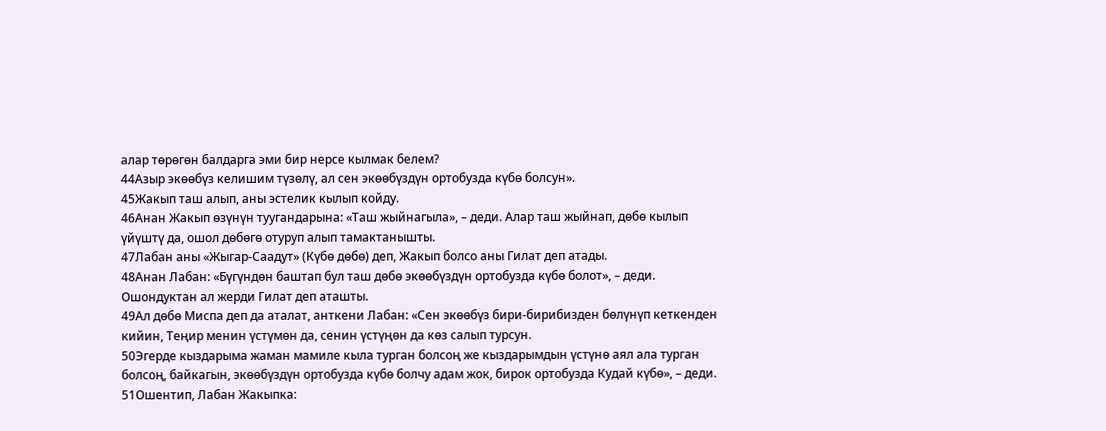алар төрөгөн балдарга эми бир нерсе кылмак белем?
44Азыр экөөбүз келишим түзөлү, ал сен экөөбүздүн ортобузда күбө болcун».
45Жакып таш алып, аны эстелик кылып койду.
46Анан Жакып өзүнүн туугандарына: «Таш жыйнагыла», – деди. Алар таш жыйнап, дөбө кылып үйүштү да, ошол дөбөгө отуруп алып тамактанышты.
47Лабан аны «Жыгар-Саадут» (Күбө дөбө) деп, Жакып болсо аны Гилат деп атады.
48Анан Лабан: «Бүгүндөн баштап бул таш дөбө экөөбүздүн ортобузда күбө болот», – деди. Ошондуктан ал жерди Гилат деп аташты.
49Ал дөбө Миспа деп да аталат, анткени Лабан: «Сен экөөбүз бири-бирибизден бөлүнүп кеткенден кийин, Теңир менин үстүмөн да, сенин үстүңөн да көз салып турсун.
50Эгерде кыздарыма жаман мамиле кыла турган болсоң же кыздарымдын үстүнө аял ала турган болсоң, байкагын, экөөбүздүн ортобузда күбө болчу адам жок, бирок ортобузда Кудай күбө», – деди.
51Ошентип, Лабан Жакыпка: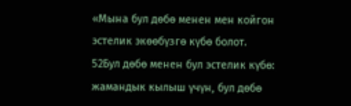«Мына бул дөбө менен мен койгон эстелик экөөбүзгө күбө болот.
52Бул дөбө менен бул эстелик күбө: жамандык кылыш үчүн, бул дөбө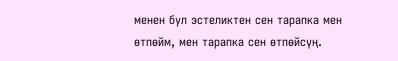менен бул эстеликтен сен тарапка мен өтпөйм, мен тарапка сен өтпөйсүң.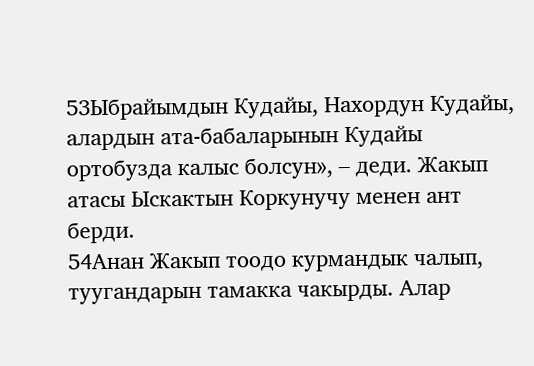53Ыбрайымдын Кудайы, Нахордун Кудайы, алардын ата-бабаларынын Кудайы ортобузда калыс болсун», – деди. Жакып атасы Ыскактын Коркунучу менен ант берди.
54Анан Жакып тоодо курмандык чалып, туугандарын тамакка чакырды. Алар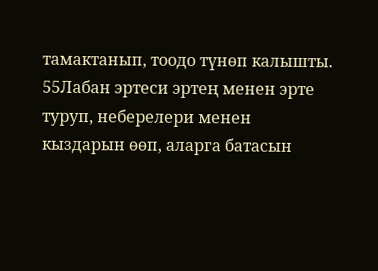тамактанып, тоодо түнөп калышты.
55Лабан эртеси эртең менен эрте туруп, неберелери менен кыздарын өөп, аларга батасын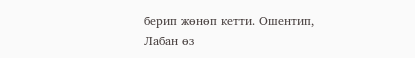берип жөнөп кетти. Ошентип, Лабан өз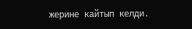жерине кайтып келди.